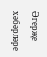Әгерҗе хәбәрләре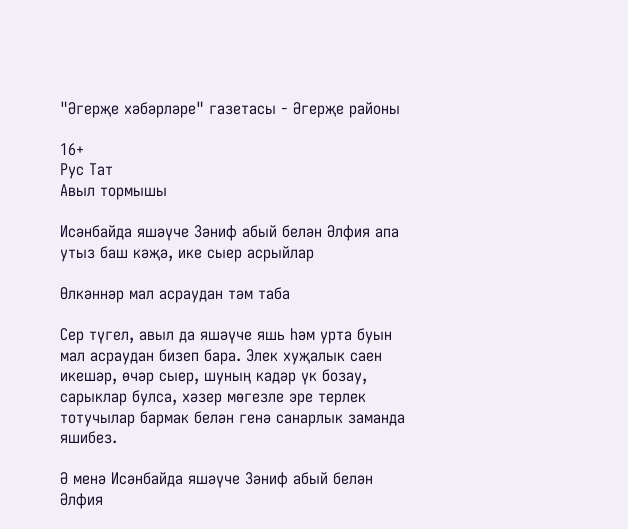"Әгерҗе хәбәрләре" газетасы - Әгерҗе районы

16+
Рус Тат
Авыл тормышы

Исәнбайда яшәүче Зәниф абый белән Әлфия апа утыз баш кәҗә, ике сыер асрыйлар

Өлкәннәр мал асраудан тәм таба

Сер түгел, авыл да яшәүче яшь һәм урта буын мал асраудан бизеп бара. Элек хуҗалык саен икешәр, өчәр сыер, шуның кадәр үк бозау, сарыклар булса, хәзер мөгезле эре терлек тотучылар бармак белән генә санарлык заманда яшибез.

Ә менә Исәнбайда яшәүче Зәниф абый белән Әлфия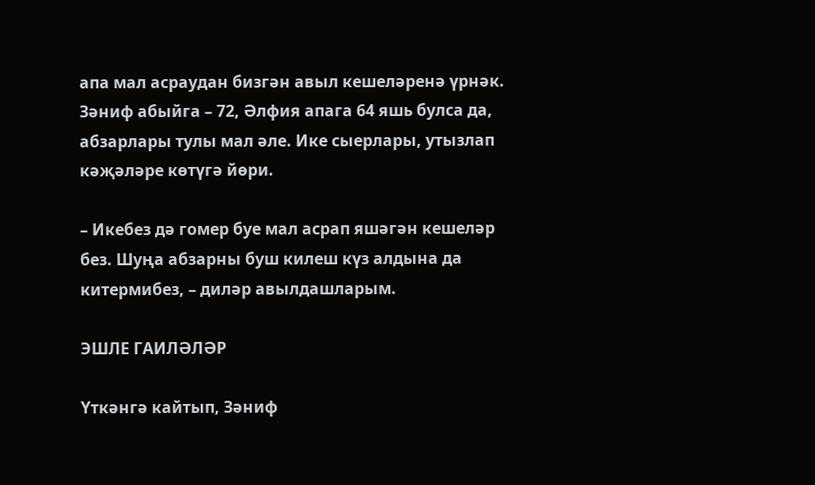апа мал асраудан бизгән авыл кешеләренә үрнәк. Зәниф абыйга – 72, Әлфия апага 64 яшь булса да, абзарлары тулы мал әле. Ике сыерлары, утызлап кәҗәләре көтүгә йөри.

– Икебез дә гомер буе мал асрап яшәгән кешеләр без. Шуңа абзарны буш килеш күз алдына да китермибез, – диләр авылдашларым.

ЭШЛЕ ГАИЛӘЛӘР

Үткәнгә кайтып, Зәниф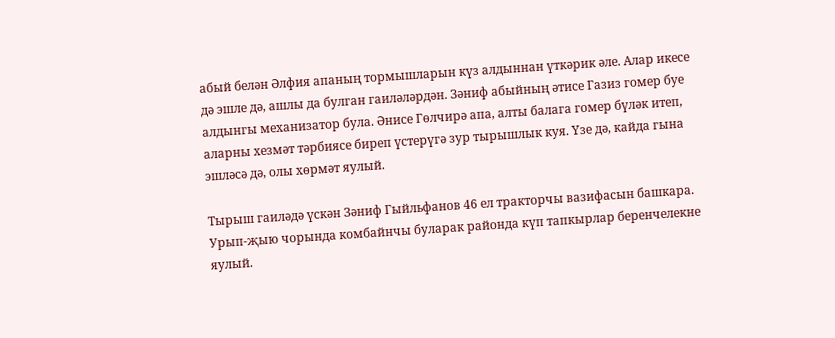абый белән Әлфия апаның тормышларын күз алдыннан үткәрик әле. Алар икесе дә эшле дә, ашлы да булган гаиләләрдән. Зәниф абыйның әтисе Газиз гомер буе алдынгы механизатор була. Әнисе Гөлчирә апа, алты балага гомер бүләк итеп, аларны хезмәт тәрбиясе биреп үстерүгә зур тырышлык куя. Үзе дә, кайда гына эшләсә дә, олы хөрмәт яулый.

Тырыш гаиләдә үскән Зәниф Гыйльфанов 46 ел тракторчы вазифасын башкара. Урып-җыю чорында комбайнчы буларак районда күп тапкырлар беренчелекне яулый.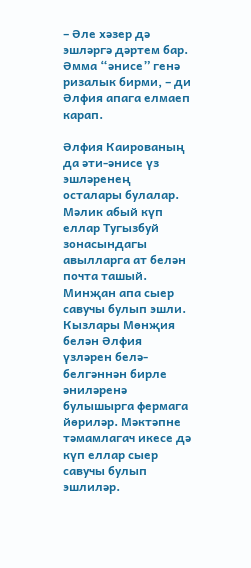– Әле хәзер дә эшләргә дәртем бар. Әмма “әнисе” генә ризалык бирми, – ди Әлфия апага елмаеп карап.

Әлфия Каированың да әти-әнисе үз эшләренең осталары булалар. Мәлик абый күп еллар Тугызбуй зонасындагы авылларга ат белән почта ташый. Минҗан апа сыер савучы булып эшли. Кызлары Мөнҗия белән Әлфия үзләрен белә-белгәннән бирле әниләренә булышырга фермага йөриләр. Мәктәпне тәмамлагач икесе дә күп еллар сыер савучы булып эшлиләр.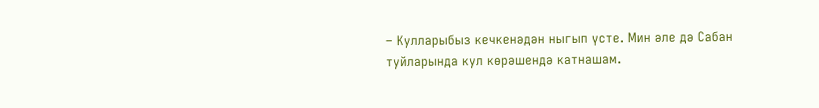– Кулларыбыз кечкенәдән ныгып үсте. Мин әле дә Сабан туйларында кул көрәшендә катнашам.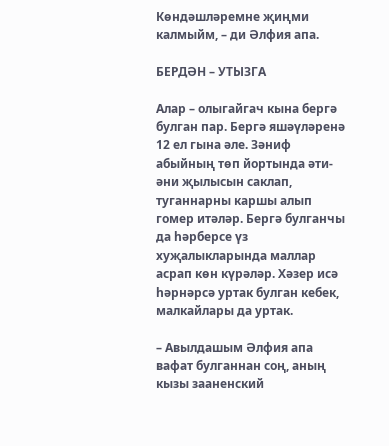Көндәшләремне җиңми калмыйм, – ди Әлфия апа.

БЕРДӘН – УТЫЗГА

Алар – олыгайгач кына бергә булган пар. Бергә яшәүләренә 12 ел гына әле. Зәниф абыйның төп йортында әти-әни җылысын саклап, туганнарны каршы алып гомер итәләр. Бергә булганчы да һәрберсе үз хуҗалыкларында маллар асрап көн күрәләр. Хәзер исә һәрнәрсә уртак булган кебек, малкайлары да уртак.

– Авылдашым Әлфия апа вафат булганнан соң, аның кызы зааненский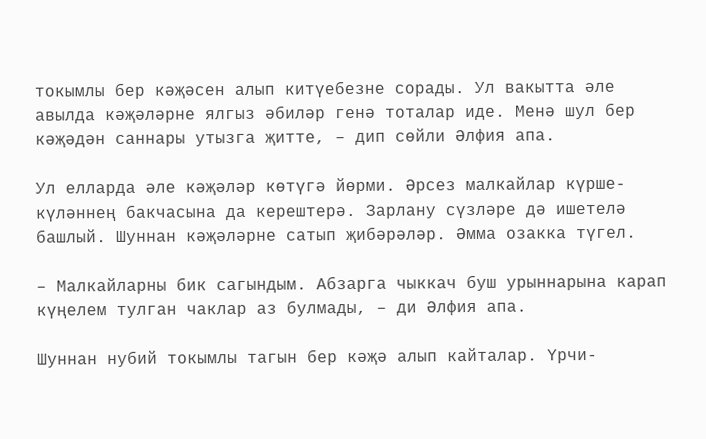токымлы бер кәҗәсен алып китүебезне сорады. Ул вакытта әле авылда кәҗәләрне ялгыз әбиләр генә тоталар иде. Менә шул бер кәҗәдән саннары утызга җитте, – дип сөйли Әлфия апа.

Ул елларда әле кәҗәләр көтүгә йөрми. Әрсез малкайлар күрше-күләннең бакчасына да керештерә. Зарлану сүзләре дә ишетелә башлый. Шуннан кәҗәләрне сатып җибәрәләр. Әмма озакка түгел.

– Малкайларны бик сагындым. Абзарга чыккач буш урыннарына карап күңелем тулган чаклар аз булмады, – ди Әлфия апа.

Шуннан нубий токымлы тагын бер кәҗә алып кайталар. Үрчи-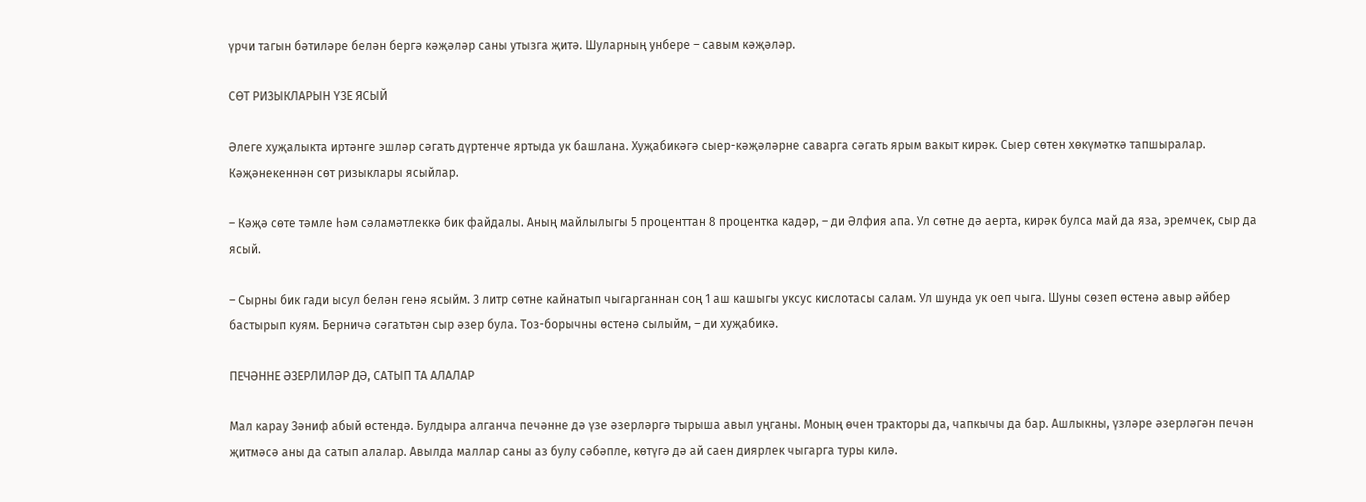үрчи тагын бәтиләре белән бергә кәҗәләр саны утызга җитә. Шуларның унбере – савым кәҗәләр.

СӨТ РИЗЫКЛАРЫН ҮЗЕ ЯСЫЙ

Әлеге хуҗалыкта иртәнге эшләр сәгать дүртенче яртыда ук башлана. Хуҗабикәгә сыер-кәҗәләрне саварга сәгать ярым вакыт кирәк. Сыер сөтен хөкүмәткә тапшыралар. Кәҗәнекеннән сөт ризыклары ясыйлар.

– Кәҗә сөте тәмле һәм сәламәтлеккә бик файдалы. Аның майлылыгы 5 проценттан 8 процентка кадәр, – ди Әлфия апа. Ул сөтне дә аерта, кирәк булса май да яза, эремчек, сыр да ясый.

– Сырны бик гади ысул белән генә ясыйм. 3 литр сөтне кайнатып чыгарганнан соң 1 аш кашыгы уксус кислотасы салам. Ул шунда ук оеп чыга. Шуны сөзеп өстенә авыр әйбер бастырып куям. Берничә сәгатьтән сыр әзер була. Тоз-борычны өстенә сылыйм, – ди хуҗабикә.

ПЕЧӘННЕ ӘЗЕРЛИЛӘР ДӘ, САТЫП ТА АЛАЛАР

Мал карау Зәниф абый өстендә. Булдыра алганча печәнне дә үзе әзерләргә тырыша авыл уңганы. Моның өчен тракторы да, чапкычы да бар. Ашлыкны, үзләре әзерләгән печән җитмәсә аны да сатып алалар. Авылда маллар саны аз булу сәбәпле, көтүгә дә ай саен диярлек чыгарга туры килә.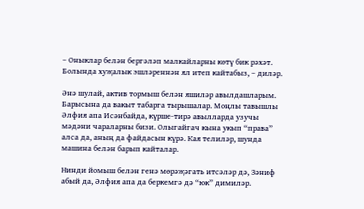– Оныклар белән бергәләп малкайларны көтү бик рәхәт. Болында хуҗалык эшләреннән ял итеп кайтабыз, – диләр.

Әнә шулай, актив тормыш белән яшиләр авылдашларым. Барысына да вакыт табарга тырышалар. Моңлы тавышлы Әлфия апа Исәнбайда, күрше-тирә авылларда узучы мәдәни чараларны бизи. Олыгайгач кына укып “права” алса да, аның да файдасын күрә. Кая телиләр, шунда машина белән барып кайталар.

Нинди йомыш белән генә мөрәҗәгать итсәләр дә, Зәниф абый да, Әлфия апа да беркемгә дә “юк” димиләр.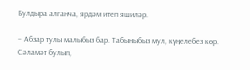Булдыра алганча, ярдәм итеп яшиләр.

– Абзар тулы малыбыз бар. Табыныбыз мул, күңелебез көр. Сәламәт булып,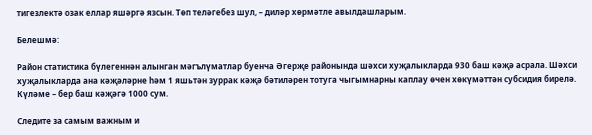тигезлектә озак еллар яшәргә язсын. Төп теләгебез шул, – диләр хөрмәтле авылдашларым.

Белешмә:

Район статистика бүлегеннән алынган мәгълүматлар буенча Әгерҗе районында шәхси хуҗалыкларда 930 баш кәҗә асрала. Шәхси хуҗалыкларда ана кәҗәләрне һәм 1 яшьтән зуррак кәҗә бәтиләрен тотуга чыгымнарны каплау өчен хөкүмәттән субсидия бирелә. Күләме – бер баш кәҗәгә 1000 сум.

Следите за самым важным и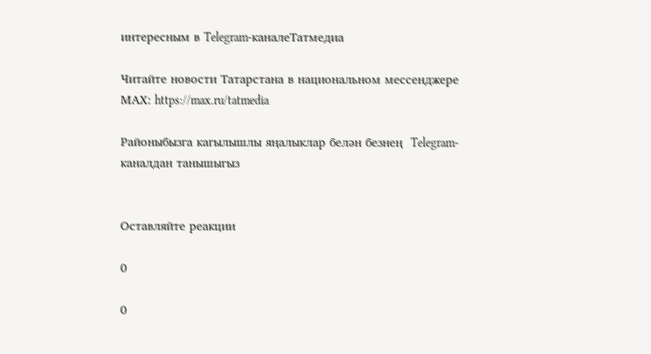интересным в Telegram-каналеТатмедиа

Читайте новости Татарстана в национальном мессенджере MАХ: https://max.ru/tatmedia

Районыбызга кагылышлы яңалыклар белән безнең  Telegram-каналдан танышыгыз


Оставляйте реакции

0

0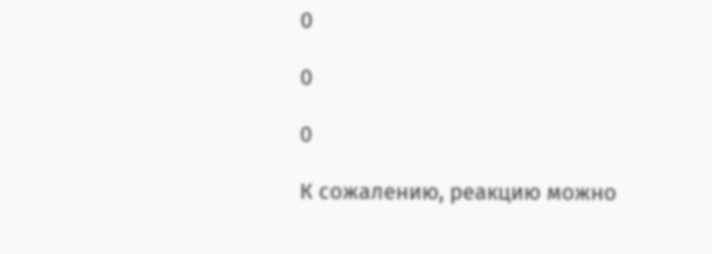0

0

0

К сожалению, реакцию можно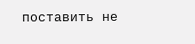поставить не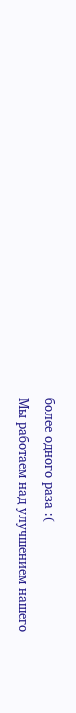более одного раза :(
Мы работаем над улучшением нашего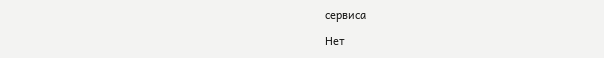сервиса

Нет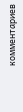комментариев